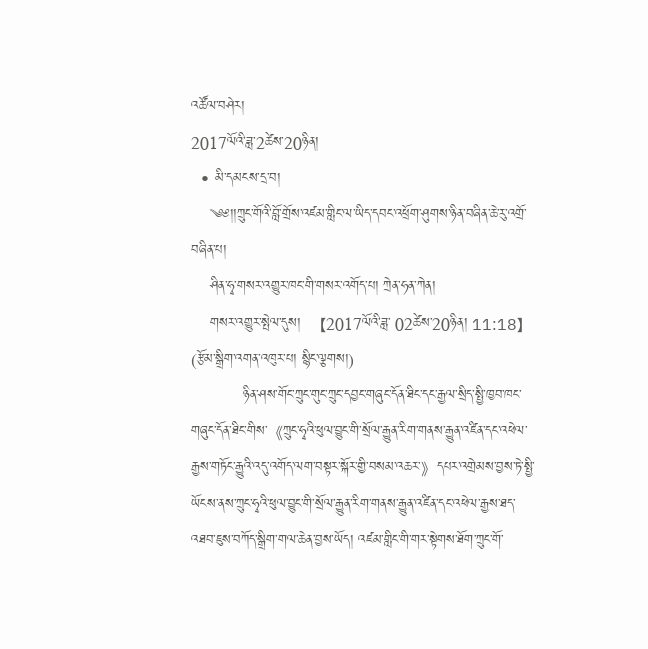འཚོལ་བཤེར།
2017ལོའི་ཟླ་2ཚེས་20ཉིན།
  • མི་དམངས་དྲ་བ།
    ༄༅།།ཀྲུང་གོའི་བློ་གྲོས་འཛམ་གླིང་ལ་ཡིད་དབང་འཕྲོག་ཤུགས་ཉིན་བཞིན་ཆེ་རུ་འགྲོ་བཞིན་པ།
    ཤིན་ཧྭ་གསར་འགྱུར་ཁང་གི་གསར་འགོད་པ། ཀྲེན་ཧན་ཀེན།
    གསར་འགྱུར་སྤེལ་དུས།  【2017ལོའི་ཟླ་ 02ཚེས་20ཉིན། 11:18】   (རྩོམ་སྒྲིག་འགན་འཁུར་པ། སྙིང་ལྕགས།)
           ཉིན་ཤས་གོང་ཀྲུང་གུང་ཀྲུང་དབྱང་གཞུང་དོན་ཐིང་དང་རྒྱལ་སྲིད་སྤྱི་ཁྱབ་ཁང་གཞུང་དོན་ཐིང་གིས་《ཀྲུང་ཧྭའི་ཕུལ་བྱུང་གི་སྲོལ་རྒྱུན་རིག་གནས་རྒྱུན་འཛིན་དང་འཕེལ་རྒྱས་གཏོང་རྒྱུའི་འདུ་འགོད་ལག་བསྟར་སྐོར་གྱི་བསམ་འཆར་》དཔར་འགྲེམས་བྱས་ཏེ་སྤྱི་ཡོངས་ནས་ཀྲུང་ཧྭའི་ཕུལ་བྱུང་གི་སྲོལ་རྒྱུན་རིག་གནས་རྒྱུན་འཛིན་དང་འཕེལ་རྒྱས་ཐད་འཐབ་ཇུས་བཀོད་སྒྲིག་གལ་ཆེན་བྱས་ཡོད། འཛམ་གླིང་གི་གར་སྟེགས་ཐོག་ཀྲུང་གོ་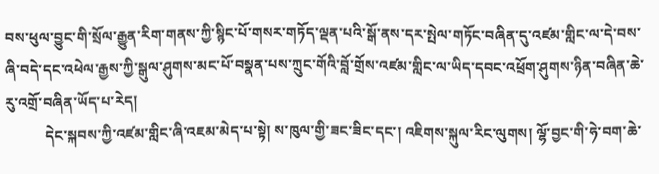བས་ཕུལ་བྱུང་གི་སྲོལ་རྒྱུན་རིག་གནས་ཀྱི་སྙིང་པོ་གསར་གཏོད་ལྡན་པའི་སྒོ་ནས་དར་སྤེལ་གཏོང་བཞིན་དུ་འཛམ་གླིང་ལ་དེ་བས་ཞི་བདེ་དང་འཕེལ་རྒྱས་ཀྱི་སྒུལ་ཤུགས་མང་པོ་བསྣན་པས་ཀྲུང་གོའི་བློ་གྲོས་འཛམ་གླིང་ལ་ཡིད་དབང་འཕྲོག་ཤུགས་ཉིན་བཞིན་ཆེ་རུ་འགྲོ་བཞིན་ཡོད་པ་རེད།
           དེང་སྐབས་ཀྱི་འཛམ་གླིང་ཞི་འཇམ་མེད་པ་སྟེ། ས་ཁུལ་གྱི་ཟང་ཟིང་དང་། འཇིགས་སྐུལ་རིང་ལུགས། ལྷོ་བྱང་གི་ཧེ་བག་ཆེ་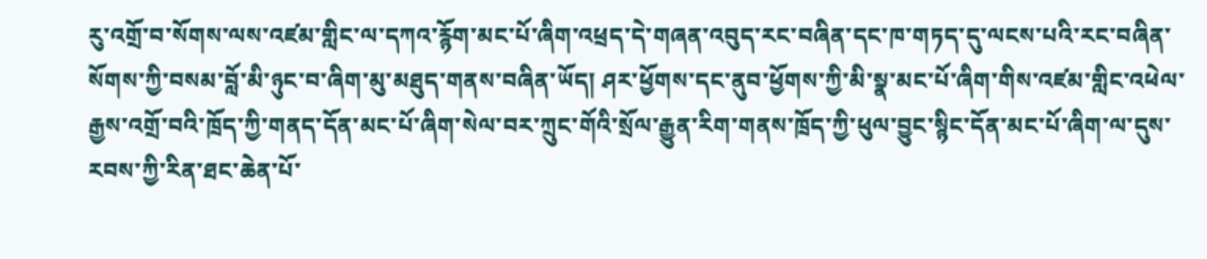རུ་འགྲོ་བ་སོགས་ལས་འཛམ་གླིང་ལ་དཀའ་རྙོག་མང་པོ་ཞིག་འཕྲད་དེ་གཞན་འབུད་རང་བཞིན་དང་ཁ་གཏད་དུ་ལངས་པའི་རང་བཞིན་སོགས་ཀྱི་བསམ་བློ་མི་ཉུང་བ་ཞིག་མུ་མཐུད་གནས་བཞིན་ཡོད། ཤར་ཕྱོགས་དང་ནུབ་ཕྱོགས་ཀྱི་མི་སྣ་མང་པོ་ཞིག་གིས་འཛམ་གླིང་འཕེལ་རྒྱས་འགྲོ་བའི་ཁྲོད་ཀྱི་གནད་དོན་མང་པོ་ཞིག་སེལ་བར་ཀྲུང་གོའི་སྲོལ་རྒྱུན་རིག་གནས་ཁྲོད་ཀྱི་ཕུལ་བྱུང་སྙིང་དོན་མང་པོ་ཞིག་ལ་དུས་རབས་ཀྱི་རིན་ཐང་ཆེན་པོ་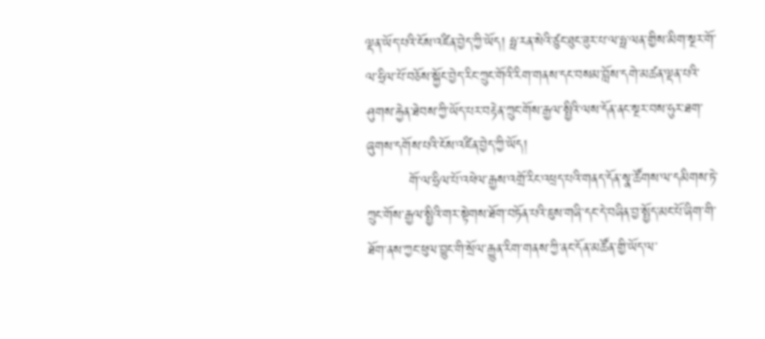ལྡན་ཡོད་པའི་ངོས་འཛིན་བྱེད་ཀྱི་ཡོད། ཧྥ་རན་སེའི་ཙུང་ཐུང་ཟུར་པ་ལ་ཧྥ་ལན་གྱིས་མིག་སྔར་གོ་ལ་ཧྲིལ་པོ་བཅོས་སྐྱོང་བྱེད་རིང་ཀྲུང་གོའི་རིག་གནས་དང་བསམ་བློས་དགེ་མཚན་ལྡན་པའི་ཤུགས་རྐྱེན་ཐེབས་ཀྱི་ཡོད་པར་བརྟེན་ཀྲུང་གོས་རྒྱལ་སྤྱིའི་ལས་དོན་ནང་སྔར་བས་ཧུར་ཐག་ཞུགས་དགོས་པའི་ངོས་འཛིན་བྱེད་ཀྱི་ཡོད།
         གོ་ལ་ཧྲིལ་པོ་འཕེལ་རྒྱས་འགྲོ་རིང་འཕྲད་པའི་གནད་དོན་སྣ་ཚོགས་ལ་དམིགས་ཏེ་ཀྲུང་གོས་རྒྱལ་སྤྱིའི་གར་སྟེགས་ཐོག་བཏོན་པའི་ཇུས་གཞི་དང་དེ་བཞིན་བྱ་སྤྱོད་མང་པོ་ཞིག་གི་ཐོག་ནས་ཀྱང་ཕུལ་བྱུང་གི་སྲོལ་རྒྱུན་རིག་གནས་ཀྱི་ནང་དོན་མཚོན་གྱི་ཡོད་ལ་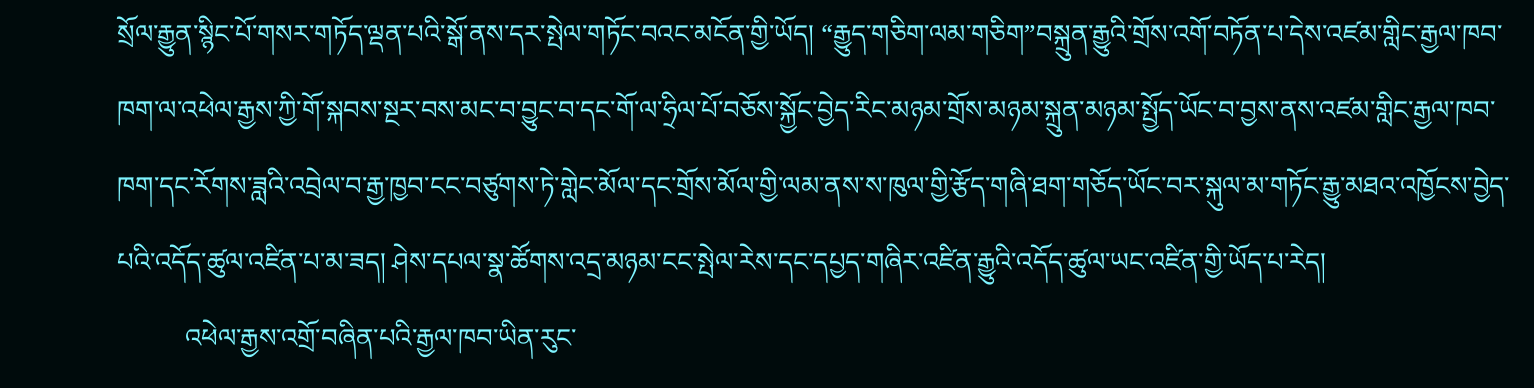སྲོལ་རྒྱུན་སྙིང་པོ་གསར་གཏོད་ལྡན་པའི་སྒོ་ནས་དར་སྤེལ་གཏོང་བའང་མངོན་གྱི་ཡོད། “རྒྱུད་གཅིག་ལམ་གཅིག”བསྐྲུན་རྒྱུའི་གྲོས་འགོ་བཏོན་པ་དེས་འཛམ་གླིང་རྒྱལ་ཁབ་ཁག་ལ་འཕེལ་རྒྱས་ཀྱི་གོ་སྐབས་སྔར་བས་མང་བ་བྱུང་བ་དང་གོ་ལ་ཧྲིལ་པོ་བཅོས་སྐྱོང་བྱེད་རིང་མཉམ་གྲོས་མཉམ་སྐྲུན་མཉམ་སྤྱོད་ཡོང་བ་བྱས་ནས་འཛམ་གླིང་རྒྱལ་ཁབ་ཁག་དང་རོགས་ཟླའི་འབྲེལ་བ་རྒྱ་ཁྱབ་ངང་བཙུགས་ཏེ་གླེང་མོལ་དང་གྲོས་མོལ་གྱི་ལམ་ནས་ས་ཁུལ་གྱི་རྩོད་གཞི་ཐག་གཅོད་ཡོང་བར་སྐུལ་མ་གཏོང་རྒྱུ་མཐའ་འཁྱོངས་བྱེད་པའི་འདོད་ཚུལ་འཛིན་པ་མ་ཟད། ཤེས་དཔལ་སྣ་ཚོགས་འདྲ་མཉམ་ངང་སྤེལ་རེས་དང་དཔྱད་གཞིར་འཛིན་རྒྱུའི་འདོད་ཚུལ་ཡང་འཛིན་གྱི་ཡོད་པ་རེད།
          འཕེལ་རྒྱས་འགྲོ་བཞིན་པའི་རྒྱལ་ཁབ་ཡིན་རུང་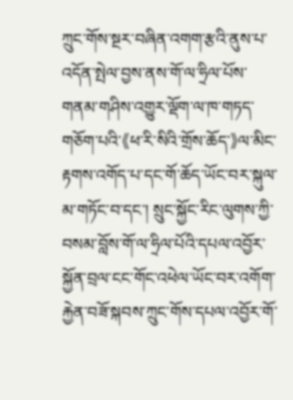ཀྲུང་གོས་སྔར་བཞིན་འགག་རྩའི་ནུས་པ་འདོན་སྤེལ་བྱས་ནས་གོ་ལ་ཧྲིལ་པོས་གནམ་གཤིས་འགྱུར་ལྡོག་ལ་ཁ་གཏད་གཅོག་པའི་《ཕ་རི་སིའི་གྲོས་ཆོད་》ལ་མིང་རྟགས་འགོད་པ་དང་གོ་ཆོད་ཡོང་བར་སྐུལ་མ་གཏོང་བ་དང་། སྲུང་སྐྱོང་རིང་ལུགས་ཀྱི་བསམ་བློས་གོ་ལ་ཧྲིལ་པོའི་དཔལ་འབྱོར་སྐྱོན་བྲལ་ངང་གོང་འཕེལ་ཡོང་བར་འགོག་རྐྱེན་བཟོ་སྐབས་ཀྲུང་གོས་དཔལ་འབྱོར་གོ་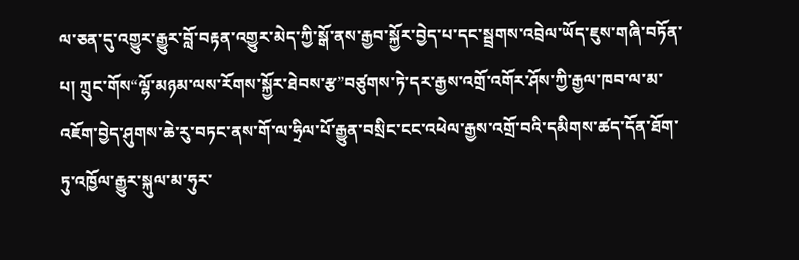ལ་ཅན་དུ་འགྱུར་རྒྱུར་བློ་བརྟན་འགྱུར་མེད་ཀྱི་སྒོ་ནས་རྒྱབ་སྐྱོར་བྱེད་པ་དང་སྦྲགས་འབྲེལ་ཡོད་ཇུས་གཞི་བཏོན་པ། ཀྲུང་གོས“ལྷོ་མཉམ་ལས་རོགས་སྐྱོར་ཐེབས་རྩ”བཙུགས་ཏེ་དར་རྒྱས་འགྲོ་འགོར་ཤོས་ཀྱི་རྒྱལ་ཁབ་ལ་མ་འཇོག་བྱེད་ཤུགས་ཆེ་རུ་བཏང་ནས་གོ་ལ་ཧྲིལ་པོ་རྒྱུན་བསྲིང་ངང་འཕེལ་རྒྱས་འགྲོ་བའི་དམིགས་ཚད་དོན་ཐོག་ཏུ་འཁྱོལ་རྒྱུར་སྐུལ་མ་ཧུར་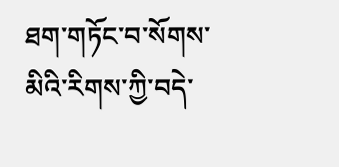ཐག་གཏོང་བ་སོགས་མིའི་རིགས་ཀྱི་བདེ་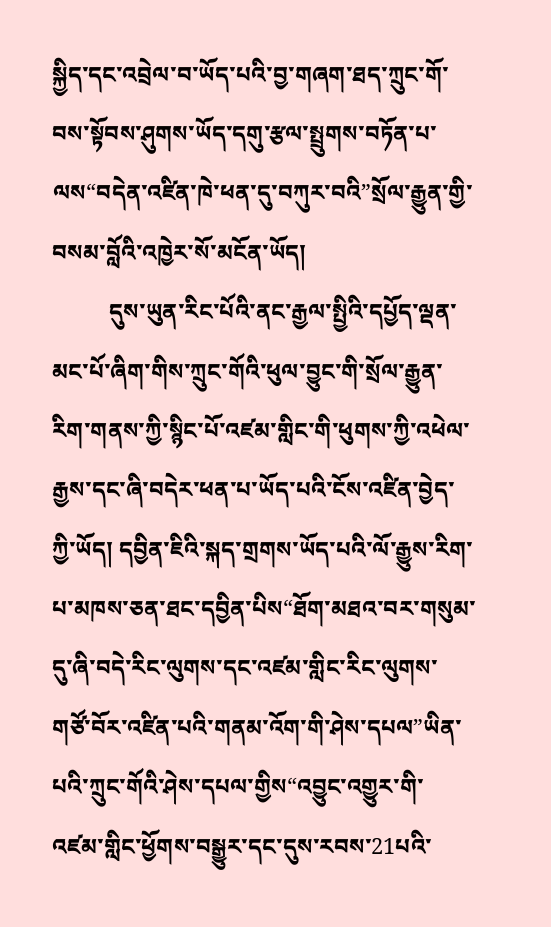སྐྱིད་དང་འབྲེལ་བ་ཡོད་པའི་བྱ་གཞག་ཐད་ཀྲུང་གོ་བས་སྟོབས་ཤུགས་ཡོད་དགུ་རྩལ་སྤྲུགས་བཏོན་པ་ལས“བདེན་འཛིན་ཁེ་ཕན་དུ་བཀུར་བའི”སྲོལ་རྒྱུན་གྱི་བསམ་བློའི་འཁྱེར་སོ་མངོན་ཡོད།
          དུས་ཡུན་རིང་པོའི་ནང་རྒྱལ་སྤྱིའི་དཔྱོད་ལྡན་མང་པོ་ཞིག་གིས་ཀྲུང་གོའི་ཕུལ་བྱུང་གི་སྲོལ་རྒྱུན་རིག་གནས་ཀྱི་སྙིང་པོ་འཛམ་གླིང་གི་ཕུགས་ཀྱི་འཕེལ་རྒྱས་དང་ཞི་བདེར་ཕན་པ་ཡོད་པའི་ངོས་འཛིན་བྱེད་ཀྱི་ཡོད། དབྱིན་ཇིའི་སྐད་གྲགས་ཡོད་པའི་ལོ་རྒྱུས་རིག་པ་མཁས་ཅན་ཐང་དབྱིན་པིས“ཐོག་མཐའ་བར་གསུམ་དུ་ཞི་བདེ་རིང་ལུགས་དང་འཛམ་གླིང་རིང་ལུགས་གཙོ་བོར་འཛིན་པའི་གནམ་འོག་གི་ཤེས་དཔལ”ཡིན་པའི་ཀྲུང་གོའི་ཤེས་དཔལ་གྱིས“འབྱུང་འགྱུར་གི་འཛམ་གླིང་ཕྱོགས་བསྒྱུར་དང་དུས་རབས་21པའི་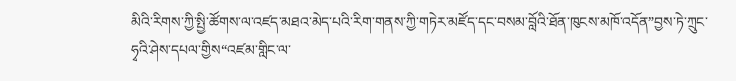མིའི་རིགས་ཀྱི་སྤྱི་ཚོགས་ལ་འཛད་མཐའ་མེད་པའི་རིག་གནས་ཀྱི་གཏེར་མཛོད་དང་བསམ་བློའི་ཐོན་ཁུངས་མཁོ་འདོན”བྱས་ཏེ་ཀྲུང་ཧྭའི་ཤེས་དཔལ་གྱིས“འཛམ་གླིང་ལ་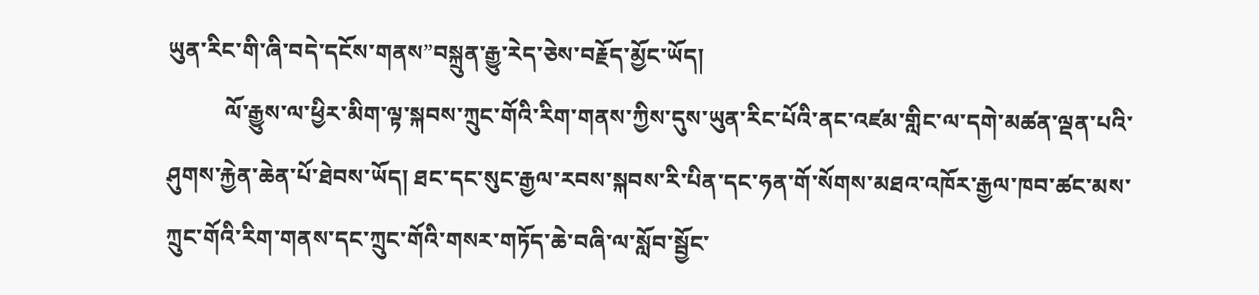ཡུན་རིང་གི་ཞི་བདེ་དངོས་གནས”བསྐྲུན་རྒྱུ་རེད་ཅེས་བརྗོད་མྱོང་ཡོད།
          ལོ་རྒྱུས་ལ་ཕྱིར་མིག་ལྟ་སྐབས་ཀྲུང་གོའི་རིག་གནས་ཀྱིས་དུས་ཡུན་རིང་པོའི་ནང་འཛམ་གླིང་ལ་དགེ་མཚན་ལྡན་པའི་ཤུགས་རྐྱེན་ཆེན་པོ་ཐེབས་ཡོད། ཐང་དང་སུང་རྒྱལ་རབས་སྐབས་རི་པིན་དང་ཧན་གོ་སོགས་མཐའ་འཁོར་རྒྱལ་ཁབ་ཚང་མས་ཀྲུང་གོའི་རིག་གནས་དང་ཀྲུང་གོའི་གསར་གཏོད་ཆེ་བཞི་ལ་སློབ་སྦྱོང་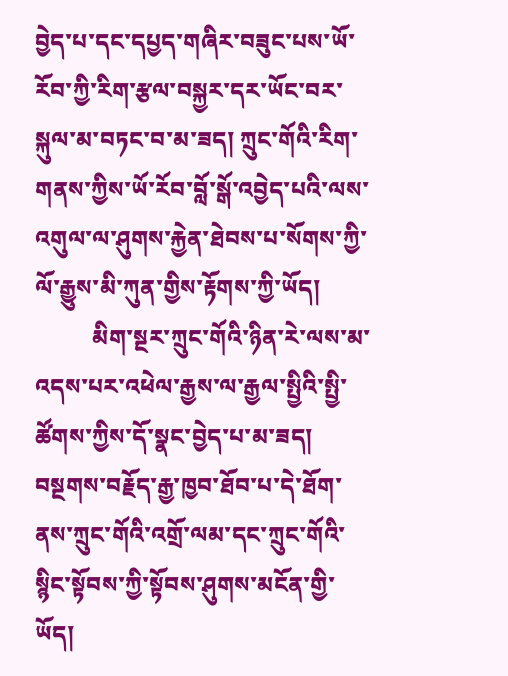བྱེད་པ་དང་དཔྱད་གཞིར་བཟུང་པས་ཡོ་རོབ་ཀྱི་རིག་རྩལ་བསྐྱར་དར་ཡོང་བར་སྐུལ་མ་བཏང་བ་མ་ཟད། ཀྲུང་གོའི་རིག་གནས་ཀྱིས་ཡོ་རོབ་བློ་སྒོ་འབྱེད་པའི་ལས་འགུལ་ལ་ཤུགས་རྐྱེན་ཐེབས་པ་སོགས་ཀྱི་ལོ་རྒྱུས་མི་ཀུན་གྱིས་རྟོགས་ཀྱི་ཡོད།
          མིག་སྔར་ཀྲུང་གོའི་ཉིན་རེ་ལས་མ་འདས་པར་འཕེལ་རྒྱས་ལ་རྒྱལ་སྤྱིའི་སྤྱི་ཚོགས་ཀྱིས་དོ་སྣང་བྱེད་པ་མ་ཟད། བསྔགས་བརྗོད་རྒྱ་ཁྱབ་ཐོབ་པ་དེ་ཐོག་ནས་ཀྲུང་གོའི་འགྲོ་ལམ་དང་ཀྲུང་གོའི་སྙིང་སྟོབས་ཀྱི་སྟོབས་ཤུགས་མངོན་གྱི་ཡོད།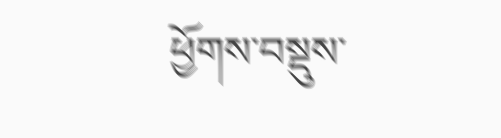ཕྱོགས་བསྡུས་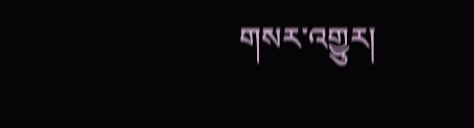གསར་འགྱུར།